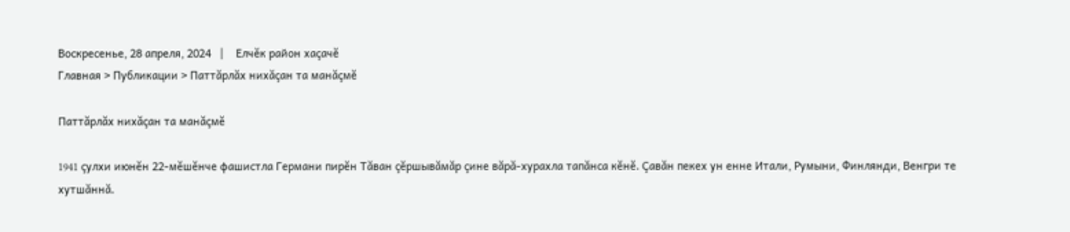Воскресенье, 28 апреля, 2024   |    Елчĕк район хаçачĕ
Главная > Публикации > Паттăрлăх нихăçан та манăçмĕ

Паттăрлăх нихăçан та манăçмĕ

1941 çулхи июнĕн 22-мĕшĕнче фашистла Германи пирĕн Тăван çĕршывăмăр çине вăрă-хурахла тапăнса кĕнĕ. Çавăн пекех ун енне Итали, Румыни, Финлянди, Венгри те хутшăннă.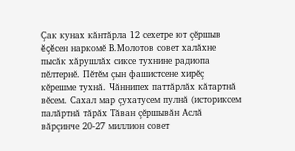Çак кунах кăнтăрла 12 сехетре ют çĕршыв ĕçĕсен наркомĕ В.Молотов совет халăхне пысăк хăрушлăх сиксе тухнине радиопа пĕлтернĕ. Пĕтĕм çын фашистсене хирĕç кĕрешме тухнă. Чăннипех паттăрлăх кăтартнă вĕсем. Сахал мар çухатусем пулнă (историксем палăртнă тăрăх Тăван çĕршывăн Аслă вăрçинче 20-27 миллион совет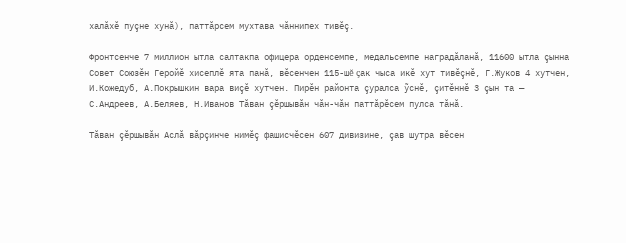халăхĕ пуçне хунă), паттăрсем мухтава чăннипех тивĕç.

Фронтсенче 7 миллион ытла салтакпа офицера орденсемпе, медальсемпе наградăланă, 11600 ытла çынна Совет Союзĕн Геройĕ хисеплĕ ята панă, вĕсенчен 115-шĕ çак чыса икĕ хут тивĕçнĕ, Г.Жуков 4 хутчен, И.Кожедуб, А.Покрышкин вара виçĕ хутчен. Пирĕн районта çуралса ỹснĕ, çитĕннĕ 3 çын та — С.Андреев, А.Беляев, Н.Иванов Тăван çĕршывăн чăн-чăн паттăрĕсем пулса тăнă.

Тăван çĕршывăн Аслă вăрçинче нимĕç фашисчĕсен 607 дивизине, çав шутра вĕсен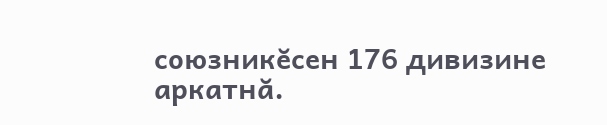союзникĕсен 176 дивизине аркатнă.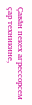Çавăн пекех агрессорсем çар техникине,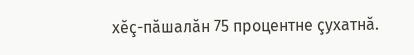хĕç-пăшалăн 75 процентне çухатнă.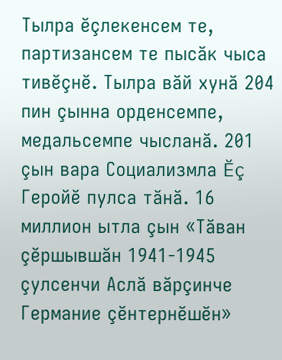Тылра ĕçлекенсем те, партизансем те пысăк чыса тивĕçнĕ. Тылра вăй хунă 204 пин çынна орденсемпе, медальсемпе чысланă. 201 çын вара Социализмла Ĕç Геройĕ пулса тăнă. 16 миллион ытла çын «Тăван çĕршывшăн 1941-1945 çулсенчи Аслă вăрçинче Германие çĕнтернĕшĕн»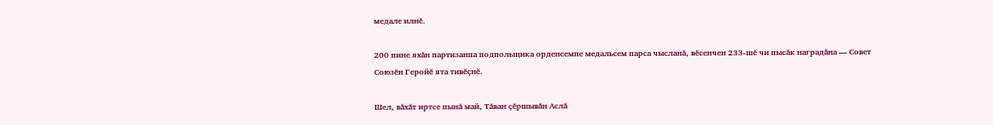медале илнĕ.

200 пине яхăн партизанпа подпольщика орденсемпе медальсем парса чысланă, вĕсенчен 233-шĕ чи пысăк наградăна — Совет Союзĕн Геройĕ ята тивĕçнĕ.

Шел, вăхăт иртсе пынă май, Тăван çĕршывăн Аслă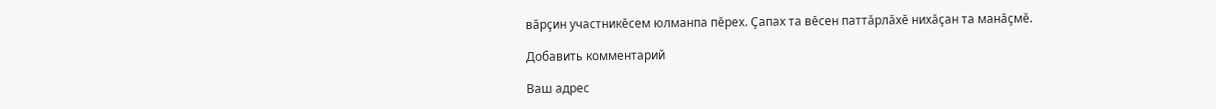вăрçин участникĕсем юлманпа пĕрех. Çапах та вĕсен паттăрлăхĕ нихăçан та манăçмĕ.

Добавить комментарий

Ваш адрес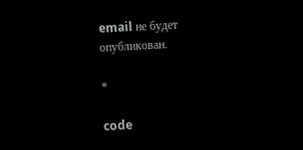email не будет опубликован.

*

code